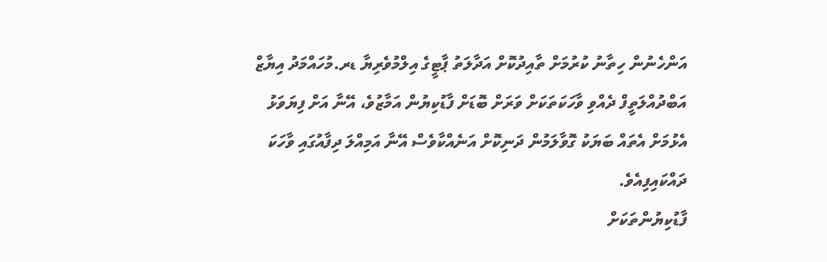އަންހެނުން ހިތާނު ކުރުމަށް ތާއިދުކޮށް އަދާލަތު ޕާޓީގެ އިލްމުވެރިޔާ ޑރ.މުހައްމަދު އިޔާޒް އަބްދުއްލަތީފް ދެއްވި ވާހަކަތަކަށް ވަރަށް ބޮޑަށް ފާޑުކިޔުން އަމާޒުވެ، އޭނާ އަށް ފިޔަވަޅު އެޅުމަށް އެތައް ބަޔަކު ގޮވާލަމުން ދަނިކޮށް އަނެއްކާވެސް އޭނާ އަމިއްލަ ދިފާއުގައި ވާހަކަ ދައްކައިފިއެވެ.
ފާޑުކިޔުންތަކަށް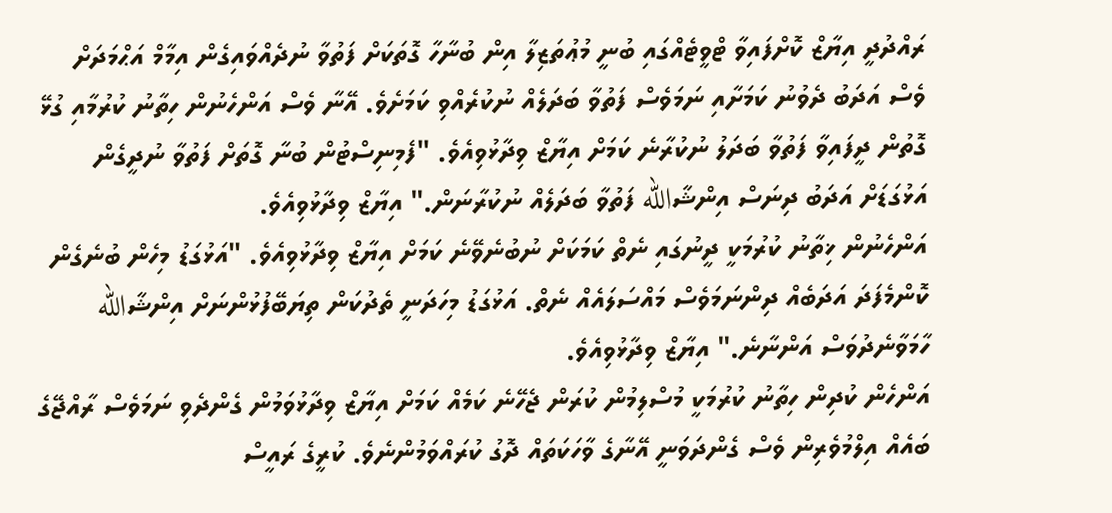ރައްދުދީ އިޔާޒް ކޮށްފައިވާ ޓްވީޓެއްގައި ބުނީ މުޢުތަޒިލާ އިން ބުނާހާ ގޮތަކަށް ފަތުވާ ނުދެއްވައިގެން އިމާމް އަޙްމަދަށް ވެސް އަދަބު ދެވުނު ކަމަށާއި ނަމަވެސް ފަތުވާ ބަދަލެއް ނުކުރެއްވި ކަމަށެވެ. އޭނާ ވެސް އަންހެނުން ހިތާނު ކުރުމާއި ގުޅޭ ގޮތުން ދީފައިވާ ފަތުވާ ބަދަލު ނުކުރާނެ ކަމަށް އިޔާޒް ވިދާޅުވިއެވެ. "ފެމިނިސްޓުން ބުނާ ގޮތަށް ފަތުވާ ނުދީގެން އަޅުގަޑަށް އަދަބު ދިނަސް އިންޝާالله ފަތުވާ ބަދަލެއް ނުކުރާނަން." އިޔާޒް ވިދާޅުވިއެވެ.
އަންހެނުން ޚިތާނު ކުރުމަކީ ދީނުގައި ނެތް ކަމަކަށް ނުބުނެވޭނެ ކަމަށް އިޔާޒް ވިދާޅުވިއެވެ. "އަޅުގަޑު މިހެން ބުނެގެން ކޮންމެފަދަ އަދަބެއް ދިންނަމަވެސް މައްސަލައެއް ނެތް. އަޅުގަޑު މިހަދަނީ ތެދުކަން ތިޔަބޭފުޅުންނަށް އިންޝާالله ހާމަވާނެދުވަސް އަންނާނެ." އިޔާޒް ވިދާޅުވިއެވެ.
އަންހެން ކުދިން ހިތާނު ކުރުމަކީ މުސްލިމުން ކުރަން ޖެހޭނެ ކަމެއް ކަމަށް އިޔާޒް ވިދާޅުވަމުން ގެންދެވި ނަމަވެސް ރާއްޖޭގެ ބައެއް އިލްމުވެރިން ވެސް ގެންދަވަނީ އޭނާގެ ވާހަކަތައް ދޮގު ކުރައްވަމުންނެވެ. ކުރީގެ ރައީސް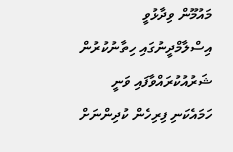މައުމޫން ވިދާޅުވީ އިސްލާމްދީނުގައި ހިތާނުކުރުން ޝަރުއުކުރައްވާފައި ވަނީ ހަމައެކަނި ފިރިހެން ކުދިންނަށް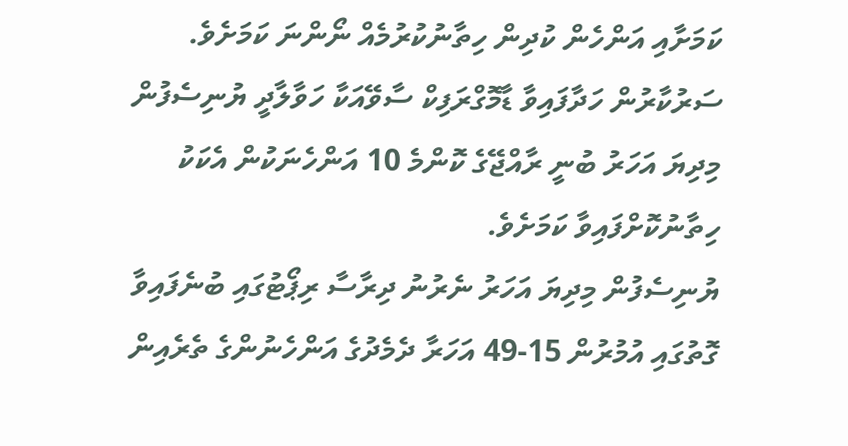ކަމަށާއި އަންހެން ކުދިން ހިތާނުކުރުމެއް ނޯންނަ ކަމަށެވެ.
ސަރުކާރުން ހަދާފައިވާ ޑާމޮގްރަފިކް ސާވޭއަކާ ހަވާލާދީ ޔުނިސެފުން މިދިޔަ އަހަރު ބުނީ ރާއްޖޭގެ ކޮންމެ 10 އަންހެނަކުން އެކަކު ހިތާނުކޮށްފައިވާ ކަމަށެވެ.
ޔުނިސެފުން މިދިޔަ އަހަރު ނެރުނު ދިރާސާ ރިޕޯޓުގައި ބުނެފައިވާ ގޮތުގައި އުމުރުން 15-49 އަހަރާ ދެމެދުގެ އަންހެނުންގެ ތެރެއިން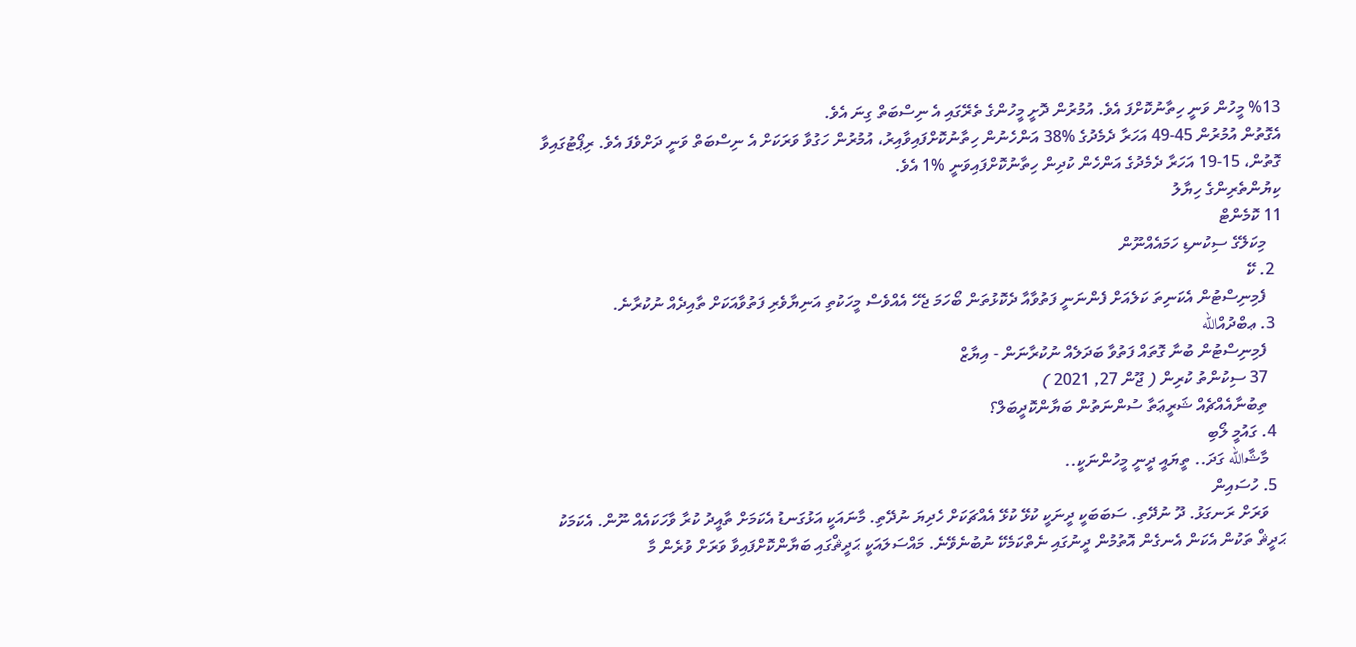%13 މީހުން ވަނީ ހިތާނުކޮށްފަ އެވެ. އުމުރުން ދޮށީ މީހުންގެ ތެރޭގައި އެ ނިސްބަތް ގިނަ އެވެ.
އެގޮތުން އުމުރުން 45-49 އަހަރާ ދެމެދުގެ %38 އަންހެނުން ހިތާނުކޮށްފައިވާއިރު، އުމުރުން ހަގުވާ ވަރަކަށް އެ ނިސްބަތް ވަނީ ދަށްވެފަ އެވެ. ރިޕޯޓުގައިވާ ގޮތުން، 15-19 އަހަރާ ދެމެދުގެ އަންހެން ކުދިން ހިތާނުކޮށްފައިވަނީ %1 އެވެ.
ކިޔުންތެރިންގެ ހިޔާލު
11 ކޮމެންޓް
    މިކަލޭގެ ސިކުނޑި ހަމައެއްނޫން
  2. ކޭ
    ފެމިނިސްޓުން އެކަނިތަ ކަލެއަށް ފެންނަނީ ފަތުވާއާ ދެކޮޅުތަން ބޯހަމަ ޖެހޭ އެއްވެސް މީހަކުތި އަނިޔާވެރި ފަތުވާއަކަށް ތާއިދެއް ނުކުރާނެ.
  3. ޢބްދުއްالله
    ފެމިނިސްޓުން ބުނާ ގޮތައް ފަތުވާ ބަދަލެއް ނުކުރާނަން - އިޔާޒް
    37 ސިކުންތު ކުރިން ( ޖޫން 27, 2021 )
    ތިބުނާއެއްޗެއް ޝަރީޢަތާ ސުންނަތުން ބަޔާންކޮދީބަލް؟
  4. ގައުމީ ލޯބި
    މާޝާالله ގަދަ.. ތީޔައީ ދީނީ މީހުންނަކީ..
  5. ހުސައިން
    ވަރަށް ރަނގަޅު. ދޫ ނުދޭތި. ސަބަބަކީ ދީނަކީ ކުޅޭ ކުޅޭ އެއްޗަކަށް ހެދިޔަ ނުދޭތި. މާނައަކީ އަޅުގަނޑު އެކަމަށް ތާއީދު ކުރާ ވާހަކައެއް ނޫން. އެކަމަކު ޙަދީޘް ތަކުން އެކަން އެނގެން އޮތުމުން ދީނުގައި ނެތްކަމެކޭ ނުބުނެވޭނެ. މައްސަލައަކީ ޙަދީޘްގައި ބަޔާންކޮށްފައިވާ ވަރަށް ވުރެން މާ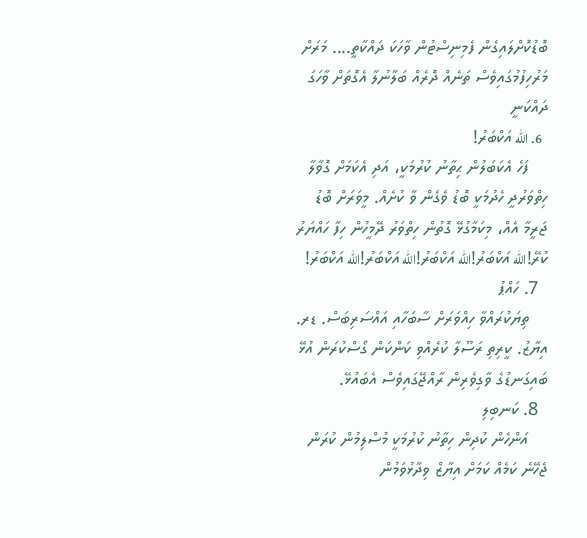ބޮޑުކޮށްލައިގެން ފެމިނިސްޓުން ވާހަކަ ދައްކާތީ.... މަރަށް މަރުހިފުމުގައިވެސް ތަނެއް ދޮރެއް ބަލާނުލާ އެގޮތަށް ވާހަގަ ދައްކަނީ
  6. الله އަކްބަރު!
    ފަހެ އެކަބަލުން ޙިތާނު ކުރުމަކީ، އަދި އެކަމަށް ގޮވާލާ ހިތްވަރުދީ ހެދުމަކީ ބޮޑު ވެގެން ވާ ކުށެއް. މީވަރަށް ބޮޑު ޖަރީމާ އެއް، މިކަމާގުޅޭ ގޮތުން ހިތްވަރު ދޭމީހުން ހިފާ ހައްޔަރު ކުރޭ!الله އަކްބަރު!الله އަކްބަރު!الله އަކްބަރު!الله އަކްބަރު!
  7. ހައްޕު
    ތިޔަކުރައްވާ ހިއްވަރަށް ސާބަހާއި އައްސަރިބަސް. ޑރ. އިޔާޒު. ކީރިތި ރަސޫލާ ކުރެއްވި ކަންކަން ގޯސްކުރަން އުޅޭ ބައިގަނޑުގެ ވާގިވެރިން ރާއްޖޭގައިވެސް އެބައުޅޭ.
  8. ކަނބިލި
    އަންހެން ކުދިން ހިތާނު ކުރުމަކީ މުސްލިމުން ކުރަން ޖެހޭނެ ކަމެއް ކަމަށް އިޔާޒް ވިދާޅުވަމުން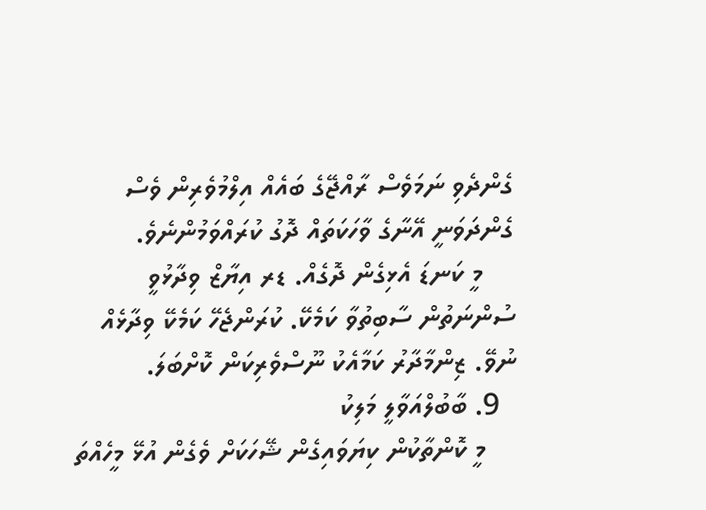ގެންދެވި ނަމަވެސް ރާއްޖޭގެ ބައެއް އިލްމުވެރިން ވެސް ގެންދަވަނީ އޭނާގެ ވާހަކަތައް ދޮގު ކުރައްވަމުންނެވެ.
    މީ ކަނޑަ އެޅިގެން ދޮގެއް. ޑރ އިޔާޒް ވިދާޅުވީ ސުންނަތުން ސާބިތުވާ ކަމެކޭ. ކުރަންޖެހޭ ކަމެކޭ ވިދާޅެއް ނުވޭ. ޒިންމާދާރު ކަމާއެކު ނޫސްވެރިކަން ކޮށްބަލަ.
  9. ބާބުލްއަވާލީ މަލިކު
    މީ ކޮންތާކުން ކިޔަވައިގެން ޝޭހަކަށް ވެގެން އުޅޭ މީހެއްތަ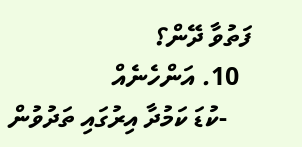ފަތުވާ ދޭން؟
  10. އަންހެނެއް
    -ކުޑަ ކަމުދާ އިރުގައި ތަދުވުން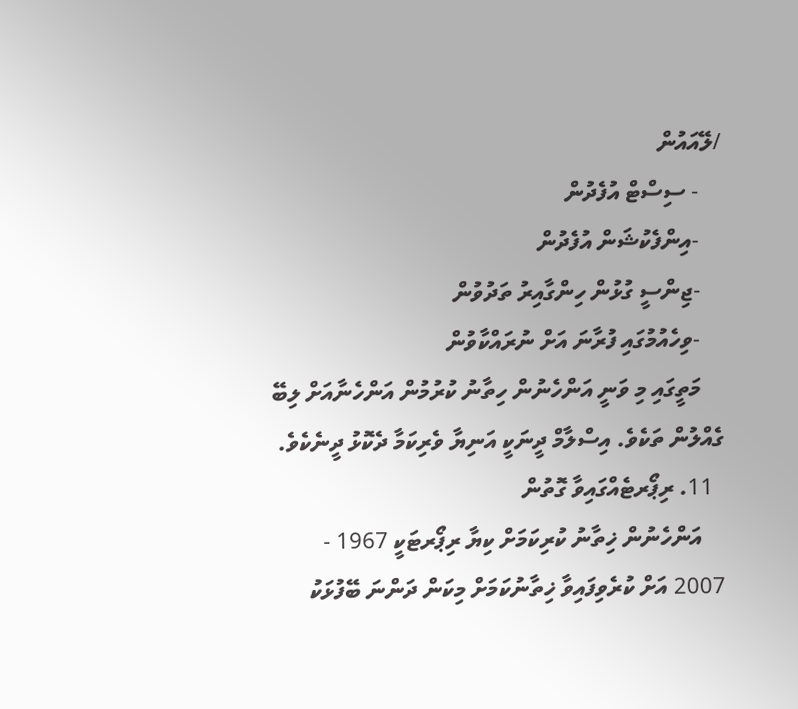/ލޭއައުން
    - ސިސްޓް އުފެދުން
    -އިންފެކުޝަން އުފެދުން
    -ޖިންސީ ގުޅުން ހިންގާއިރު ތަދުވުން
    -ވިހެއުމުގައި ފުރާނަ އަށް ނުރައްކާވުން
    މަތީގައި މި ވަނީ އަންހެނުން ހިތާނު ކުރުމުން އަންހެނާއަށް ލިބޭ ގެއްލުން ތަކެވެ. އިސްލާމް ދީނަކީ އަނިޔާ ވެރިކަމާ ދެކޮޅު ދީނެކެވެ.
  11. ރިޕޯރޓެއްގައިވާ ގޮތުން
    އަންހެނުން ޚިތާނު ކުރިކަމަށް ކިޔާ ރިޕޯރޓަކީ 1967 - 2007 އަށް ކުރެވިފައިވާ ޚިތާނުކަމަށް މިކަން ދަންނަ ބޭފުޅަކު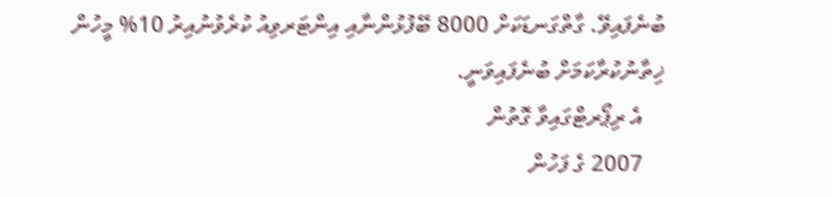ބުނެފައިވޭ. ގާތްގަނޑަކަށް 8000 ބޭފުޅުންނާއި އިންޓަރވިއު ކުރެވުނުއިރު 10% މީހުން ޚިތާނުކުރާކަމަށް ބުނެފައިވަނީ.
    އެ ރިޕޯރޓްގައިވާ ގޮތުން
    2007 ގެ ފަހުން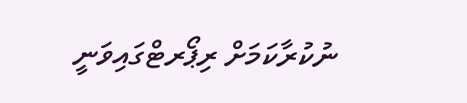ނުކުރާކަމަށް ރިޕޯރޓްގައިވަނީ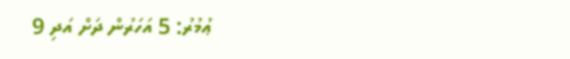ޢުމުރު: 5 އަހަރުން ދަށް އަދި 9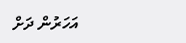އަހަރުން ދަށް